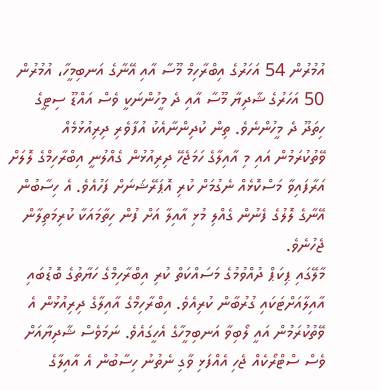އުމުރުން 54 އަހަރުގެ އިބްރާހިމް މޫސާ އާއި އޭނާގެ އަނބިމީހާ، އުމުރުން 50 އަހަރުގެ ޝާދިޔާ މޫސާ އާއި ދެ މީހުންނަކީ ވެސް އައްޑޫ ސިޓީގެ ހިތަދޫ ދެ މީހުންނެވެ. ތިން ކުދިންނާއެކު އުފާވެރި ދިރިއުޅުމެއް ވޭތުކުރަމުން އައި މި އާއިލާގެ ހަމަޖެހޭ ދިރިއުޅުން ގެއްލުނީ އިބްރާހިމްގެ ލޮލަށް އަރާފައިވާ މަސްކޮޅެއް ނެގުމަށް ކުރި އޮޕަރޭޝަނަށް ފަހުއެވެ. އެ ހިސާބުން އޭނާގެ ލޮލުގެ ފެނުން ގެއްލި މުޅި އާއިލާ އަށް ފުން ހިތާމައަކާ ކުރިމަތިލާން ޖެހުނެވެ.
މާލޭގައި ޕިކަޕް ދުއްވުމުގެ މަސައްކަތް ކުރި އިބްރާހިމްގެ ހަޔާތުގެ ބޮޑުބައި އާއިލާއަށްޓަކައި ގުރުބާން ކުރިއެވެ. އިބްރާހިމްގެ އާއިލާގެ ދިރިއުޅުން އެ ވޭތުކުރަމުން އައީ ލޯބިވާ އަނބިމީހާގެ އެހީގައެވެ. ނަމަވެސް ޝާދިޔާއަށް ވެސް ސްޓްރޯކެއް ޖެހި އެއްފަޅި ވާގި ނެތުނު ހިސާބުން އެ އާއިލާގެ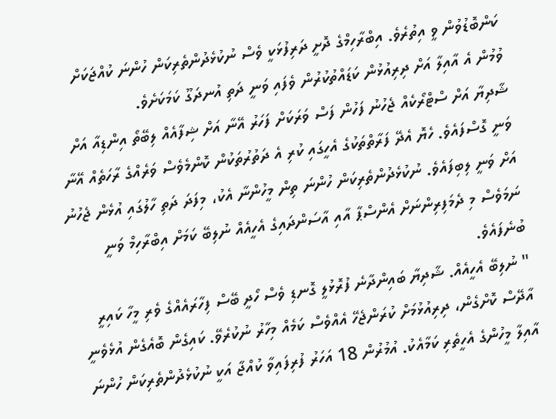ކަންބޮޑުވުން ވީ އިތުރެވެ. އިބްރާހިމްގެ ދޮށީ ދަރިފުޅަކީ ވެސް ނުކުޅެދުންތެރިކަން ހުންނަ ކުއްޖަކަށް ވުމުން އެ އާއިލާ އަށް ދިރިއުޅުން ކަޑައްތުކުރުން ވެފައި ވަނީ ދަތި އުނދަގޫ ކަމަކަށެވެ.
ޝާދިޔާ އަށް ސްޓްރޯކެއް ޖެހުނު ފަހުން ފަސް ވަރަކަށް ފަހަރު އޭނާ އަށް ޝިފާއެއް ލިބޭތޯ އިންޑިއާ އަށް ވަނީ ގޮސްފައެވެ. ހެޔޮ އެދޭ ފަރާތްތަކުގެ އެހީގައި ކުރި އެ ދަތުރުތަކުން ކޮންމެވެސް ވަރެއްގެ ރާހަތެއް އޭނާ އަށް ވަނީ ލިބިފައެވެ. ނުކުޅެދުންތެރިކަން ހުންނަ ތިން މީހުންނާ އެކު، މިފަދަ ދަތި ހާލުގައި އުޅެން ޖެހުނު ނަމަވެސް މި ދެމަފިރިންނަށް އެންސްޕާ އާއި އާސަންދައިގެ އެހީއެއް ނުލިބޭ ކަމަށް އިބްރާހިމް ވަނީ ބުނެފައެވެ.
" ނުލިބޭ އެހީއެއް. ޝާދިޔާ ބައިންދާނެ ފުރޮޅުލީ ގޮނޑި ވެސް ހޯދީ ބޭސް ފިހާރައެއްގެ ވެރި މީހާ ކައިރީ އާދޭސް ކޮށްގެން، ދިރިއުޅުމަށް ކުރަންޖެހޭ އެއްވެސް ކަމެއް މިހާރު ނުކުރެވޭ. ކައިގެން ބޮއެގެން އުޅެވެނީ އާއިލާ މީހުންގެ އެހީތެރި ކަމާއެކު. އުމުރުން 18 އަހަރު ފުރިފައިވާ ކުއްޖާ އަކީ ނުކުޅެދުންތެރިކަން ހުންނަ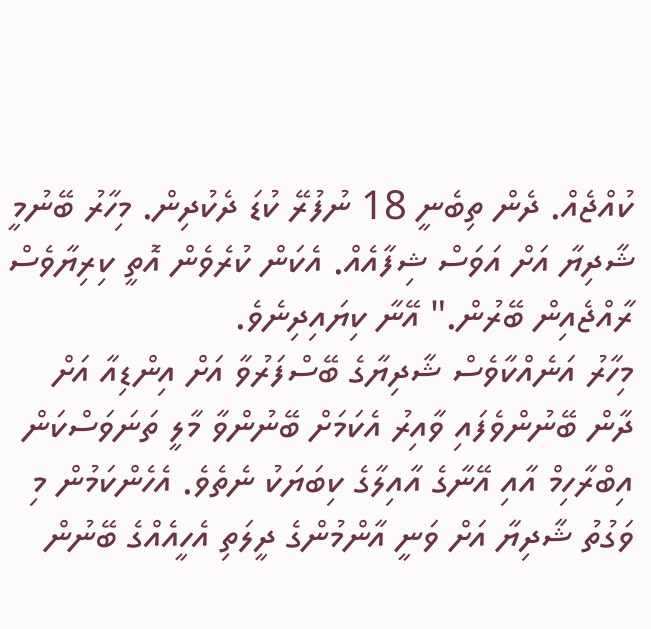ކުއްޖެއް. ދެން ތިބެނީ 18 ނުފުރޭ ކުޑަ ދެކުދިން. މިހާރު ބޭނުމީ ޝާދިޔާ އަށް އަވަސް ޝިފާއެއް. އެކަން ކުރެވެން އޮތީ ކިރިޔާވެސް ރާއްޖެއިން ބޭރުން." އޭނާ ކިޔައިދިނެވެ.
މިހާރު އަނެއްކާވެސް ޝާދިޔާގެ ބޭސްފަރުވާ އަށް އިންޑިއާ އަށް ދާން ބޭނުންވެފައި ވާއިރު އެކަމަށް ބޭނުންވާ މާލީ ތަނަވަސްކަން އިބްރާހިމް އާއި އޭނާގެ އާއިލާގެ ކިބަޔަކު ނެތެވެ. އެހެންކަމުން މި ވަގުތު ޝާދިޔާ އަށް ވަނީ އާންމުންގެ ދީލަތި އެހީއެއްގެ ބޭނުން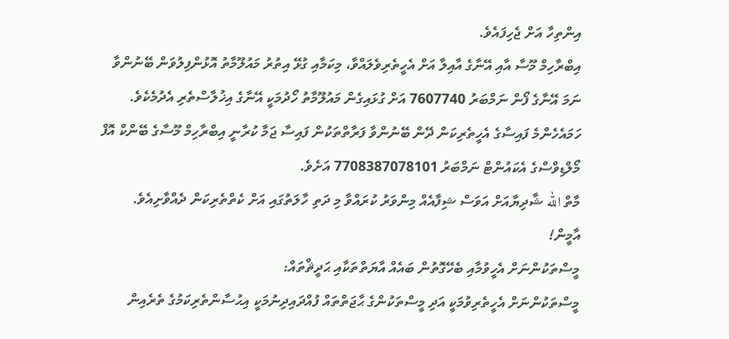އިންތިހާ އަށް ޖެހިފައެވެ.
އިބްރާހިމް މޫސާ އާއި އޭނާގެ އާއިލާ އަށް އެހީތެރިވެލައްވާ، މިކަމާއި ގުޅޭ އިތުރު މައުލޫމާތު އޮޅުންފިލުވަން ބޭނުންވާ ނަމަ އޭނާގެ ފޯން ނަމްބަރު 7607740 އަށް ގުޅައިގެން މައުލޫމާތު ހޯދުމަކީ އޭނާގެ އިޚުލާސްތެރި އެދުމެކެވެ. ހަމައެހެންމެ ފައިސާގެ އެހީތެރިކަން ދޭން ބޭނުންވާ ފަރާތްތަކުން ފައިސާ ޖަމާ ކުރާނީ އިބްރާހިމް މޫސާގެ ބޭންކް އޮފް މޯލްޑިވްސްގެ އެކައުންޓް ނަމްބަރު 7708387078101 އަށެވެ.
މާތް الله ޝާދިޔާއަށް އަވަސް ޝިފާއެއް މިންވަރު ކުރައްވާ މި ދަތި ހާލަތުގައި އަށް ކެތްތެރިކަން ދެއްވާށިއެވެ. އާމީން!
މީސްތަކުންނަށް އެހީވުމާއި ބެހޭގޮތުން ބައެއް އާޔަތްތަކާއި ޙަދީޘްތައް:
މީސްތަކުންނަށް އެހީތެރިވުމަކީ އަދި މީސްތަކުންގެ ޙާޖަތްތައް ފުއްދައިދިނުމަކީ އިޙުސާންތެރިކަމުގެ ތެރެއިން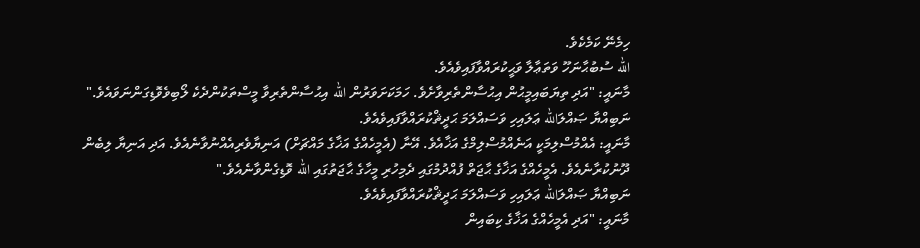ހިމެނޭ ކަމެކެވެ.
الله ސުބުޙާނަހޫ ވަތަޢާލާ ވަޙީކުރައްވާފައިވެއެވެ.
މާނައީ: "އަދި ތިޔަބައިމީޙުން އިޙުސާންތެރިވާށެވެ. ހަމަކަށަވަރުން الله އިޙުސާންތެރިވާ މީސްތަކުންދެކެ ލޯބިވެވޮޑިގަންނަވައެވެ."
ނަބިއްޔާ ޞައްލަالله ޢަލައިހި ވަސައްލަމަ ޙަދީޘްކުރައްވާފައިވެއެވެ.
މާނައީ: އެއްމުސްލިމަކީ އަނެއްމުސްލިމްގެ އަޚާއެވެ. އޭނާ (އެމީހެއްގެ އަޚާގެ މައްޗަށް) އަނިޔާވެރިއެއްނުވާނެއެވެ. އަދި އަނިޔާ ލިބެން ދޫނުކުރާނެއެވެ. އެމީހެއްގެ އަޚާގެ ޙާޖަތް ފުއްދުމުގައި ދެމިހުރި މީހާގެ ޙާޖަތުގައި الله ވޮޑިގެންވާނެއެވެ."
ނަބިއްޔާ ޞައްލަالله ޢަލައިހި ވަސައްލަމަ ޙަދީޘްކުރައްވާފައިވެއެވެ.
މާނައީ: "އަދި އެމީހެއްގެ އަޚާގެ ކިބައިން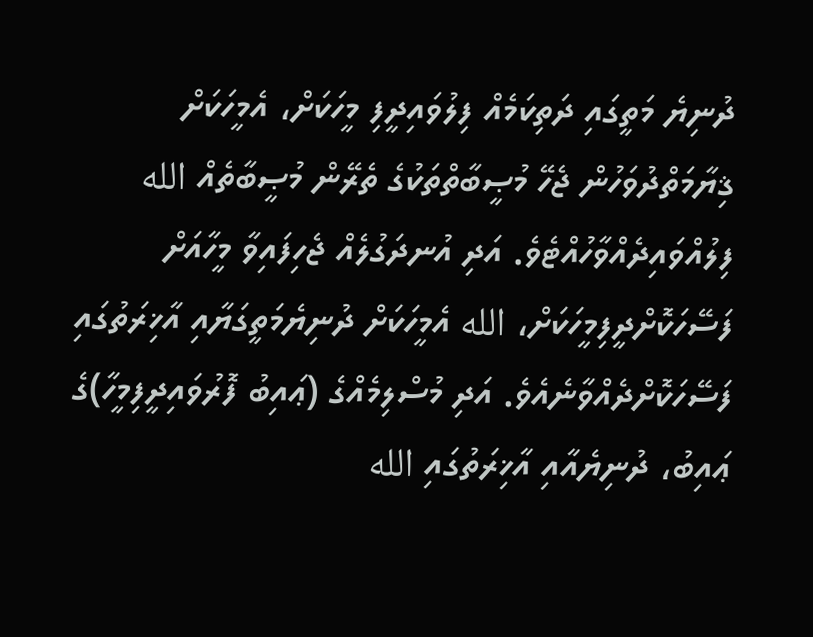ދުނިޔެ މަތީގައި ދަތިކަމެއް ފިލުވައިދީފި މީހަކަށް، އެމީހަކަށް ޤިޔާމަތްދުވަހުން ޖެހޭ މުޞީބާތްތަކުގެ ތެރޭން މުޞީބާތެއް الله ފިލުއްވައިދެއްވާހުއްޓެވެ. އަދި އުނދަގުލެއް ޖެހިފައިވާ މީހާއަށް ފަސޭހަކޮށްދީފިމީހަކަށް، الله އެމީހަކަށް ދުނިޔެމަތީގަޔާއި އާޚިރަތުގައި ފަސޭހަކޮށްދެއްވާނެއެވެ. އަދި މުސްލިމެއްގެ (ޢައިބު ފޮރުވައިދީފިމީހާ)ގެ ޢައިބު، ދުނިޔެއާއި އާޚިރަތުގައި الله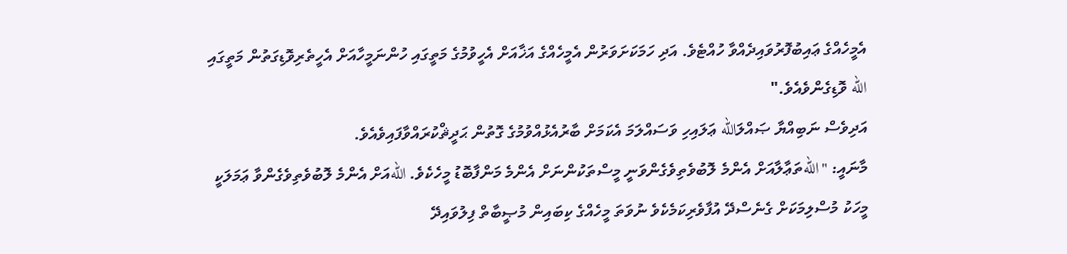އެމީހެއްގެ ޢައިބުފޮރުވައިދެއްވާ ހުއްޓެވެ. އަދި ހަމަކަށަވަރުން އެމީހެއްގެ އަޚާއަށް އެހީވުމުގެ މަތީގައި ހުންނަމީހާއަށް އެހީތެރިވޮޑިގަތުން މަތީގައި الله ވޮޑިގެންވެއެވެ."
އަދިވެސް ނަބިއްޔާ ޞައްލަالله ޢަލައިހި ވަސައްލަމަ އެކަމަށް ބާރުއެޅުއްވުމުގެ ގޮތުން ޙަދީޘްކުރައްވާފައިވެއެވެ.
މާނައީ: "اللهތަޢާލާއަށް އެންމެ ލޮބުވެތިވެގެންވަނީ މީސްތަކުންނަށް އެންމެ މަންފާބޮޑު މީހެކެވެ. اللهއަށް އެންމެ ލޮބުވެތިވެގެންވާ ޢަމަލަކީ މީހަކު މުސްލިމަކަށް ގެނެސްދޭ އުފާވެރިކަމެކެވެ ނުވަތަ މީހެއްގެ ކިބައިން މުޞީބާތް ފިލުވައިދޭ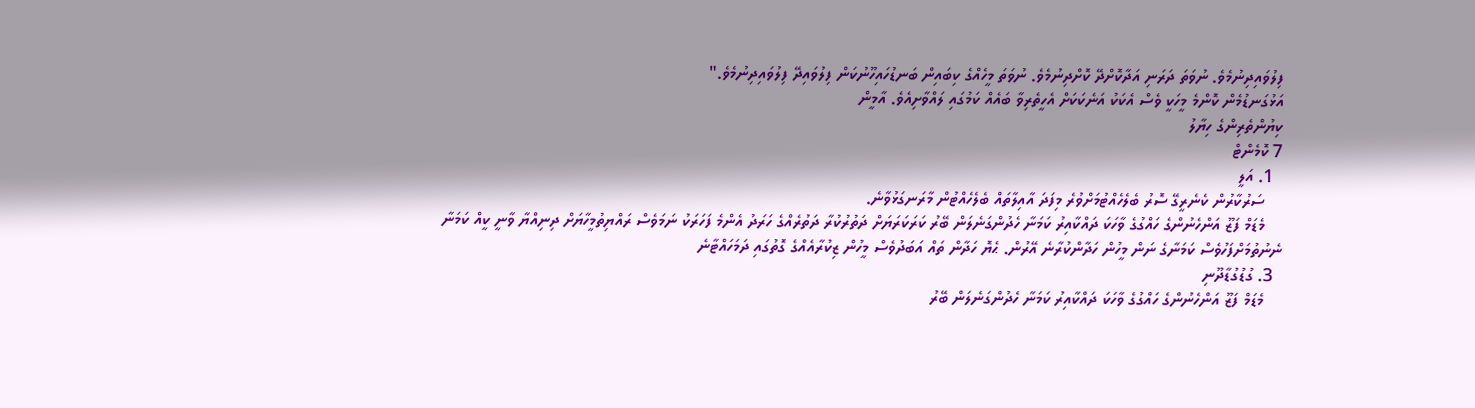ފިލުވައިދިނުމެވެ. ނުވަތަ ދަރަނި އަދާކޮށްދޭ ކޮށްދިނުމެވެ. ނުވަތަ މީހެއްގެ ކިބައިން ބަނޑުހައިހޫނުކަން ފިލުވައިދޭ ފިލުވައިދިނުމެވެ."
އަޅުގަނޑުމެން ކޮންމެ މީހަކީ ވެސް އެކަކު އަނެކަކަށް އެހީތެރިވާ ބައެއް ކަމުގައި ލައްވާށިއެވެ. އާމީން
ކިޔުންތެރިންގެ ހިޔާލު
7 ކޮމެންޓް
  1. އަލީ
    ސަރުކާރުން ކެނެރީގޭ ސޮރު ބެލެހެއްޓުމަށްވުރެ މިފަދަ އާއިލާތައް ބެލެހެއްޓުން މާރަނގަޅުވާނެ.
    މެޑަމް ފަޒޫ އަންހެނުންގެ ހައްގުގެ ވާހަކަ ދައްކާއިރު ކަމަނާ ހެދުންގަނެލަން ބޭރު ކަރަކަރަޔަށް ދަތުރުކުރާ ދަތުރެއްގެ ހަރަދު އެންމެ ފަހަރަކު ނަމަވެސް ރައްޔިތުމީހާޔަށް ދިނިއްޔާ ވާނީ ކީއް ކަމަނާ ނެނުތުމަށްފަހުވެސް ކަމަނާގެ ނަން މީހުން ހަދާންކުރާނެ އޭރުން. ޙެޔޮ ހަދާން ތައް އަބަދުވެސް މީހުން ޒިކުރާއެއްގެ ގޮތުގައި ދަމަހައްޓާނެ
  3. ގުޑުގުޑާދޫނި
    މެޑަމް ފަޒޫ އަންހެނުންގެ ހައްގުގެ ވާހަކަ ދައްކާއިރު ކަމަނާ ހެދުންގަނެލަން ބޭރު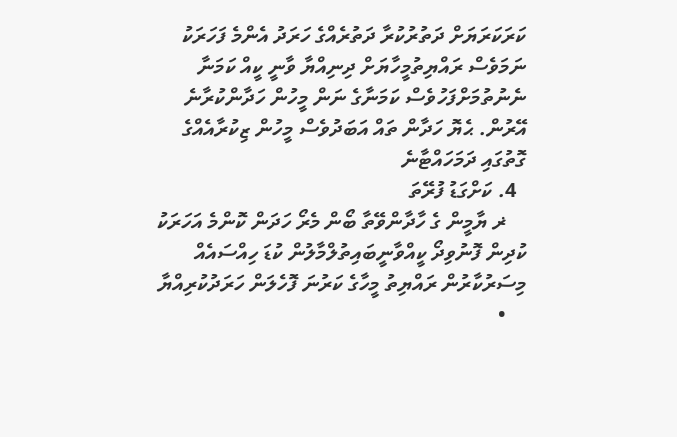ކަރަކަރަޔަށް ދަތުރުކުރާ ދަތުރެއްގެ ހަރަދު އެންމެ ފަހަރަކު ނަމަވެސް ރައްޔިތުމީހާޔަށް ދިނިއްޔާ ވާނީ ކީއް ކަމަނާ ނެނުތުމަށްފަހުވެސް ކަމަނާގެ ނަން މީހުން ހަދާންކުރާނެ އޭރުން. ޙެޔޮ ހަދާން ތައް އަބަދުވެސް މީހުން ޒިކުރާއެއްގެ ގޮތުގައި ދަމަހައްޓާނެ
  4. ކަށްގަޑު ފުރޭތަ
    ޜ ޔާމީން ގެ ހާދާންވޭތާ ބޯން މެރޯ ހަދަން ކޮންމެ އަހަރަކު ކުދިން ފޮނުވިދޯ ކީއްވާނީބައިތުލްމާލުން ކުޑަ ހިއްސައެއް މިސަރުކާރުން ރައްޔިތު މީހާގެ ކަރުނަ ފޮހެލަން ހަރަދުކުރިއްޔާ
    •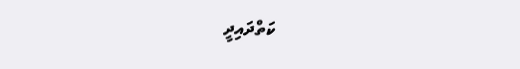ކަތްދައިދީ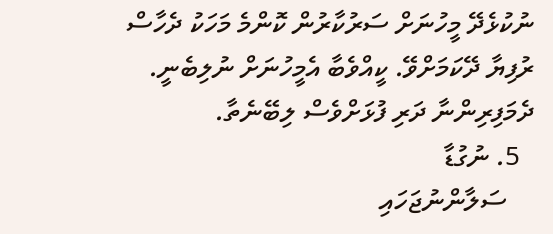ނުކުޅެދޭ މީހުނަށް ސަރުކާރުން ކޮންމެ މަހަކު ދެހާސް ރުފިޔާ ދޭކަމަށްވޭ. ކީއްވެބާ އެމީހުނަށް ނުލިބެނީ. ދެމަފިރިންނާ ދަރި ފުޅަށްވެސް ލިބޭނެތާ.
  5. ނުގުޑާ
    ސަލާންނުޖަހައި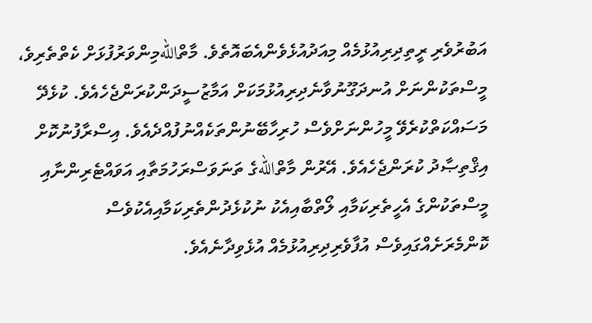އަބުރުވެރި ރީތިދިރިއުޅުމެއް މިއަދުއުޅެވެންއެބައޮތެވެ. މާތްاللهމިންވަރުފުޅަށް ކެތްތެރިވެ، މީސްތަކުންނަށް އުނދަގޫނުވާނެދިރިއުޅުމަކަށް އަމާޒުސީދަންކުރަންޖެހެއެވެ. ކުޅެދޭ މަސައްކަތްކުރެވޭ މީހުންނަށްވެސް ހުރިހާބޭނުންތަކެއްނުފުއްދެއެވެ. އިސްރާފުނުކޮށް އިޤްތިޞާދު ކުރަންޖެހެއެވެ. އޭރުން މާތްاللهގެ ތަނަވަސްރަހުމަތާއި އަވައްޓެރިންނާއި މީސްތަކުންގެ އެހީތެރިކަމާއި ލޯތްބާއިއެކު ނުކުޅެދުންތެރިކަމާއިއެކުވެސް ކޮންމެރަށެއްގައިވެސް އުފާވެރިދިރިއުޅުމެއް އުޅެވިދާނެއެވެ.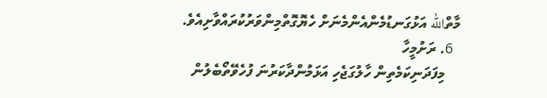މާތްالله އަޅުގަނޑުމެންއެންމެނަށް ހެޔޮގޮތްމިންވަރުކުރައްވާށިއެވެ.
  6. ރަށުމީހާ
    މިފަދަނިކަމެތިން ހާލުގަޖެހި އަޅަމުންދާކަރުނަ ފުހެވޭތޯބެލުން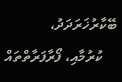ބޭކާރުޚަރަދަދު،
    ކުރުމާއި، ފޯރާފަރާތްތައް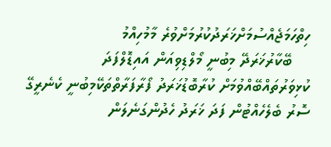ހިތްހަމަޖެއްސުމަށްޚަރަދުކުރުމަށްވުރެ މާމުހިއްމު
    ބޭކާރުޚަރަދޭ މިބުނީ މޯލްޑިވިއަން އައިޑޮލްފަދަ ކުޅިވަރުތައްބޭއްވުމަށް ކުރާބޮޑުޚަރަދު ފޯރާފަރާތްތަކޭމިބުނީ ކެނެރީގޭ ސޮރު ބެލެހެއްޓުން ފަދަ ޚަރަދު ހެދުންގަނެލަން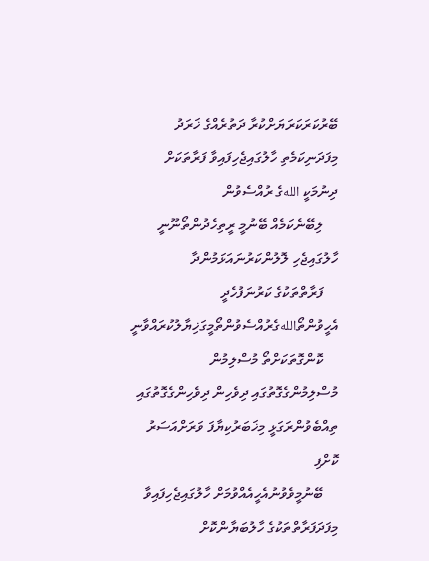ބޭރުކަރަކަރަޔަށްކުރާ ދަތުރެއްގެ ޚަރަދު މިފަދަނިކަމެތި ހާލުގައިޖެހިފައިވާ ފަރާތަކަށް ދިނުމަކީ اللهގެ ރުއްސެވުން
    ލިބޭނެކަމެއް ބޭނުމީ ރީތިހެދުންތޯނޫނީ ހާލުގައިޖެހި ލޮލުންކަރުނައަޅަމުންދާ
    ފަރާތްތަކުގެ ކަރުނަފުހެދީ އެހީވުންތޯاللهގެރުއްސެވުންތޯމީގަޚިޔާލުކުރައްވާނީ
    ކޮންގޮތަކަށްތޯ މުސްލިމުން މުސްލިމުންގެގޮތުގައި ދިވެހިން ދިވެހިންގެގޮތުގައި ތިއްބެވުންރަގަޅީ މިޚަބަރުކިޔާފަ ވަރަށްއަސަރު ކޮށްފި
    ބޭނުމީވެވުނުއެހީއެއްވުމަށް ހާލުގައިޖެހިފައިވާ މިފަދަފަރާތްތަކުގެ ހާލުބަޔާންކޮށް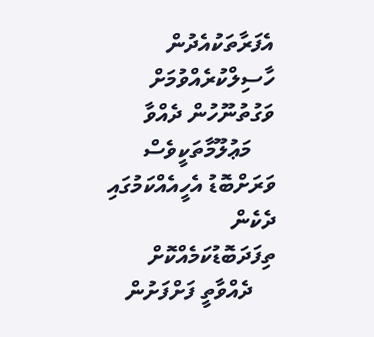އެފަރާތަކުއެދުން ހާސިލްކުރެއްވުމަށް ވަގުތުނޫހުން ދެއްވާ
    މަޢުލޫމާތަކީވެސް ވަރަށްބޮޑު އެހީއެއްކަމުގައި ދެކެން ތިފަދަބޮޑުކަމެއްކޮށް
    ދެއްވާތީ ފަށްފަށުން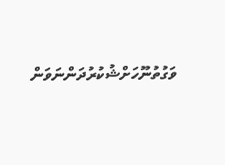ވަގުތުނޫހަށްޝުކުރުދަންނަވަން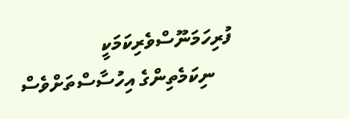ފުރިހަމަނޫސްވެރިކަމަކީ
    ނިކަމެތިންގެ އިހުސާސްތަށްވެސް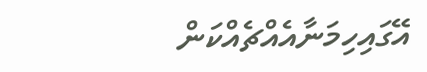އޭގައިހިމަނާއެއްޗެއްކަން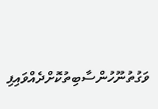ވަގުތުނޫހުންސާބިތުކޮށްދެއްވައިފި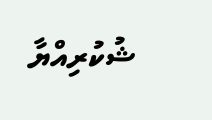ޝުކުރިއްޔާ